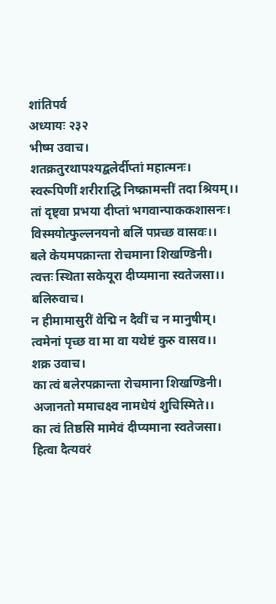शांतिपर्व
अध्यायः २३२
भीष्म उवाच।
शतक्रतुरथापश्यद्बलेर्दीप्तां महात्मनः।
स्वरूपिणीं शरीराद्धि निष्क्रामन्तीं तदा श्रियम्।।
तां दृष्ट्वा प्रभया दीप्तां भगवान्पाककशासनः।
विस्मयोत्फुल्लनयनो बलिं पप्रच्छ वासवः।।
बले केयमपक्रान्ता रोचमाना शिखण्डिनी।
त्वत्तः स्थिता सकेयूरा दीप्यमाना स्वतेजसा।।
बलिरुवाच।
न हीमामासुरीं वेद्मि न दैवीं च न मानुषीम्।
त्वमेनां पृच्छ वा मा वा यथेष्टं कुरु वासव।।
शक्र उवाच।
का त्वं बलेरपक्रान्ता रोचमाना शिखण्डिनी।
अजानतो ममाचक्ष्व नामधेयं शुचिस्मिते।।
का त्वं तिष्ठसि मामेवं दीप्यमाना स्वतेजसा।
हित्वा दैत्यवरं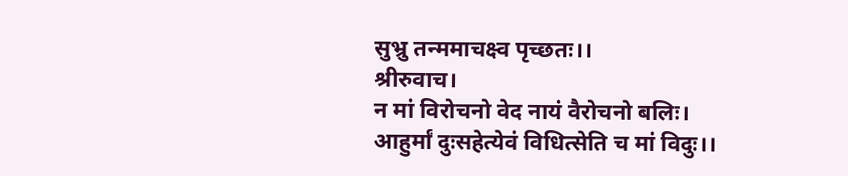सुभ्रु तन्ममाचक्ष्व पृच्छतः।।
श्रीरुवाच।
न मां विरोचनो वेद नायं वैरोचनो बलिः।
आहुर्मां दुःसहेत्येवं विधित्सेति च मां विदुः।।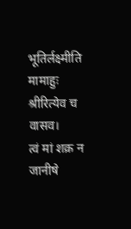भूतिर्लक्ष्मीति मामाहुः श्रीरित्येव च वासव।
त्वं मां शक्र न जानीषे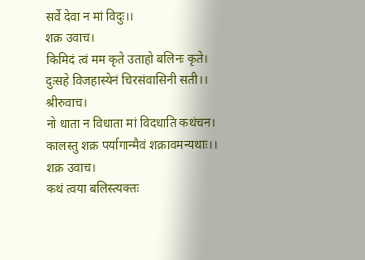सर्वे देवा न मां विदुः।।
शक्र उवाच।
किमिदं त्वं मम कृते उताहो बलिनः कृते।
दुःसहे विजहास्येनं चिरसंवासिनी सती।।
श्रीरुवाच।
नो धाता न विधाता मां विदधाति कथंचन।
कालस्तु शक्र पर्यागान्मैवं शक्रावमन्यथाः।।
शक्र उवाच।
कथं त्वया बलिस्त्यक्तः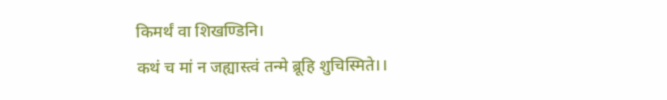किमर्थं वा शिखण्डिनि।
कथं च मां न जह्यास्त्वं तन्मे ब्रूहि शुचिस्मिते।।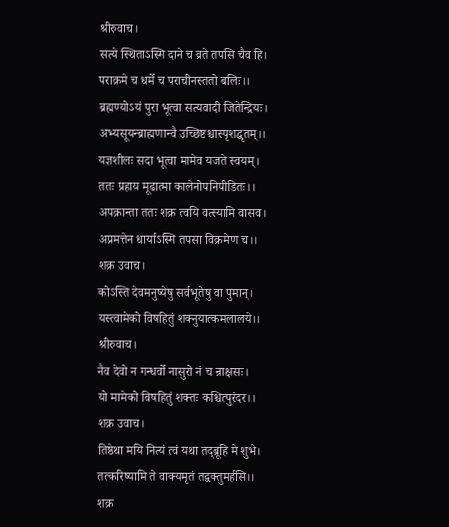श्रीरुवाच।
सत्ये स्थिताऽस्मि दाने च व्रते तपसि चैव हि।
पराक्रमे च धर्मे च पराचीनस्ततो बलिः।।
ब्रह्मण्योऽयं पुरा भूत्वा सत्यवादी जितेन्द्रियः।
अभ्यसूयन्ब्राह्मणान्वै उच्छिष्टश्चास्पृशद्धृतम्।।
यज्ञशीलः सदा भूत्वा मामेव यजते स्वयम्।
ततः प्रहाय मूढात्मा कालेनोपनिपीडितः।।
अपक्रान्ता ततः शक्र त्वयि वत्स्यामि वासव।
अप्रमत्तेन धार्याऽस्मि तपसा विक्रमेण च।।
शक्र उवाच।
कोऽस्ति देवमनुष्येषु सर्वभूतेषु वा पुमान्।
यस्त्वामेको विषहितुं शक्नुयात्कमलालये।।
श्रीरुवाच।
नैव देवो न गन्धर्वो नासुरो नं च न्राक्षसः।
यो मामेको विषहितुं शक्तः कश्चित्पुरंदर।।
शक्र उवाच।
तिष्ठेथा मयि नित्यं त्वं यथा तद्ब्रूहि मे शुभे।
तत्करिष्यामि ते वाक्यमृतं तद्वक्तुमर्हसि।।
शक्र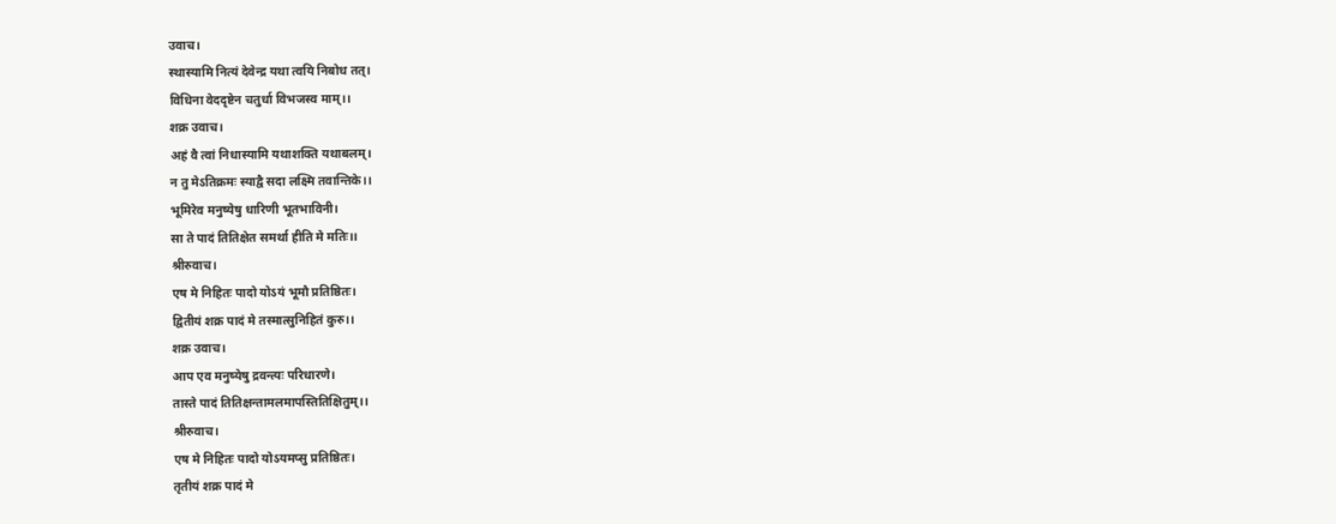उवाच।
स्थास्यामि नित्यं देवेन्द्र यथा त्वयि निबोध तत्।
विधिना वेददृष्टेन चतुर्धा विभजस्व माम्।।
शक्र उवाच।
अहं वै त्वां निधास्यामि यथाशक्ति यथाबलम्।
न तु मेऽतिक्रमः स्याद्वै सदा लक्ष्मि तवान्तिके।।
भूमिरेव मनुष्येषु धारिणी भूतभाविनी।
सा ते पादं तितिक्षेत समर्था हीति मे मतिः।।
श्रीरुवाच।
एष मे निहितः पादो योऽयं भूमौ प्रतिष्ठितः।
द्वितीयं शक्र पादं मे तस्मात्सुनिहितं कुरु।।
शक्र उवाच।
आप एव मनुष्येषु द्रवन्त्यः परिधारणे।
तास्ते पादं तितिक्षन्तामलमापस्तितिक्षितुम्।।
श्रीरुवाच।
एष मे निहितः पादो योऽयमप्सु प्रतिष्ठितः।
तृतीयं शक्र पादं मे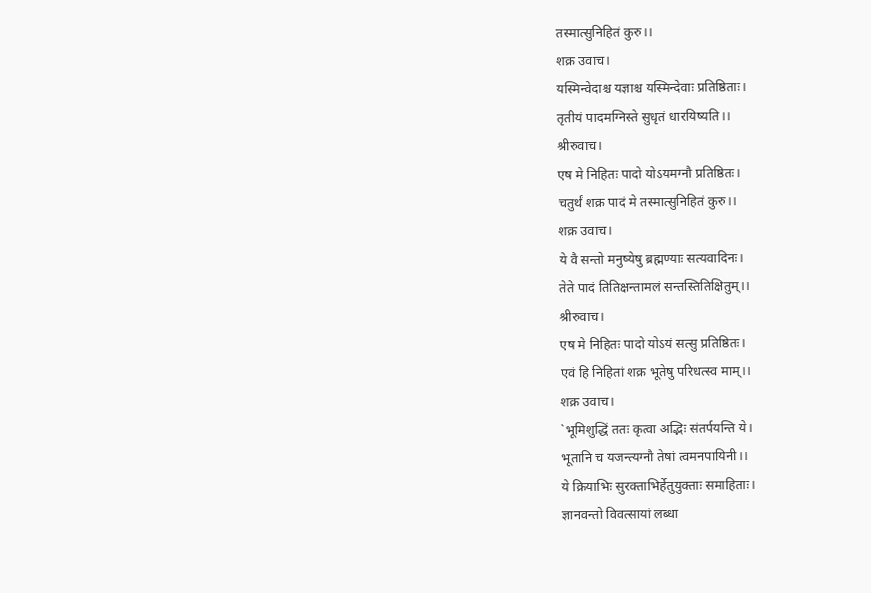तस्मात्सुनिहितं कुरु।।
शक्र उवाच।
यस्मिन्वेदाश्च यज्ञाश्च यस्मिन्देवाः प्रतिष्ठिताः।
तृतीयं पादमग्निस्ते सुधृतं धारयिष्यति।।
श्रीरुवाच।
एष मे निहितः पादो योऽयमग्नौ प्रतिष्ठितः।
चतुर्थं शक्र पादं मे तस्मात्सुनिहितं कुरु।।
शक्र उवाच।
ये वै सन्तो मनुष्येषु ब्रह्मण्याः सत्यवादिनः।
तेते पादं तितिक्षन्तामलं सन्तस्तितिक्षितुम्।।
श्रीरुवाच।
एष मे निहितः पादो योऽयं सत्सु प्रतिष्ठितः।
एवं हि निहितां शक्र भूतेषु परिधत्स्व माम्।।
शक्र उवाच।
`भूमिशुद्धिं ततः कृत्वा अद्भिः संतर्पयन्ति ये।
भूतानि च यजन्त्यग्नौ तेषां त्वमनपायिनी।।
ये क्रियाभिः सुरक्ताभिर्हेतुयुक्ताः समाहिताः।
ज्ञानवन्तो विवत्सायां लब्धा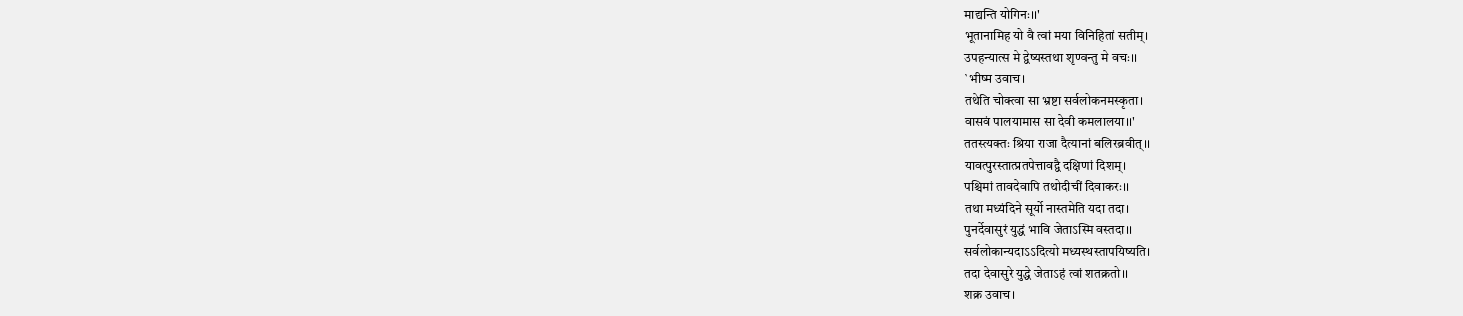माद्यन्ति योगिनः।।'
भूतानामिह यो वै त्वां मया विनिहितां सतीम्।
उपहन्यात्स मे द्वेष्यस्तथा शृण्वन्तु मे वचः।।
`भीष्म उवाच।
तथेति चोक्त्वा सा भ्रष्टा सर्वलोकनमस्कृता।
वासवं पालयामास सा देवी कमलालया।।'
ततस्त्यक्तः श्रिया राजा दैत्यानां बलिरब्रवीत्।।
यावत्पुरस्तात्प्रतपेत्तावद्वै दक्षिणां दिशम्।
पश्चिमां तावदेवापि तथोदीचीं दिवाकरः।।
तथा मध्यंदिने सूर्यो नास्तमेति यदा तदा।
पुनर्देवासुरं युद्धं भावि जेताऽस्मि वस्तदा।।
सर्वलोकान्यदाऽऽदित्यो मध्यस्थस्तापयिष्यति।
तदा देवासुरे युद्धे जेताऽहं त्वां शतक्रतो।।
शक्र उवाच।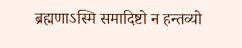ब्रह्मणाऽस्मि समादिष्टो न हन्तव्यो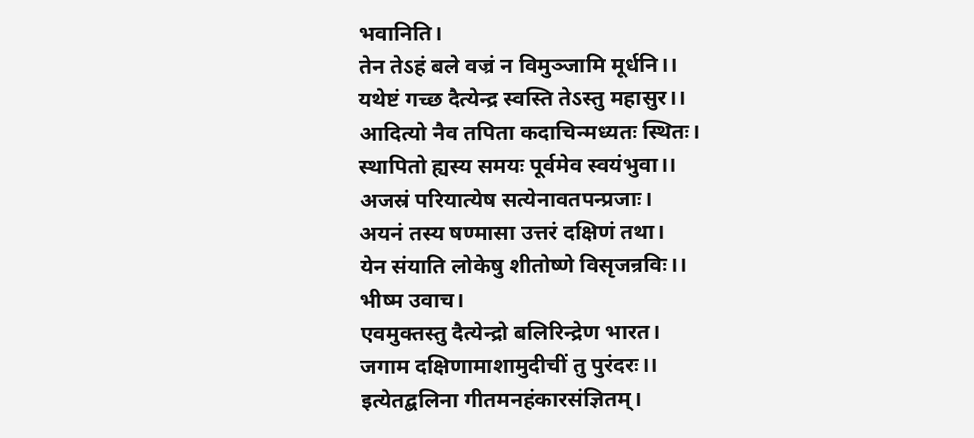भवानिति।
तेन तेऽहं बले वज्रं न विमुञ्जामि मूर्धनि।।
यथेष्टं गच्छ दैत्येन्द्र स्वस्ति तेऽस्तु महासुर।।
आदित्यो नैव तपिता कदाचिन्मध्यतः स्थितः।
स्थापितो ह्यस्य समयः पूर्वमेव स्वयंभुवा।।
अजस्रं परियात्येष सत्येनावतपन्प्रजाः।
अयनं तस्य षण्मासा उत्तरं दक्षिणं तथा।
येन संयाति लोकेषु शीतोष्णे विसृजन्रविः।।
भीष्म उवाच।
एवमुक्तस्तु दैत्येन्द्रो बलिरिन्द्रेण भारत।
जगाम दक्षिणामाशामुदीचीं तु पुरंदरः।।
इत्येतद्बलिना गीतमनहंकारसंज्ञितम्।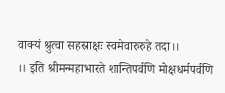वाक्यं श्रुत्वा सहस्राक्षः स्वमेवारुरुहे तदा।।
।। इति श्रीमन्महाभारते शान्तिपर्वणि मोक्षधर्मपर्वणि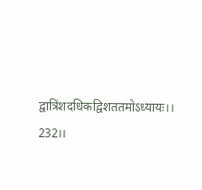द्वात्रिंशदधिकद्विशततमोऽध्यायः।। 232।।